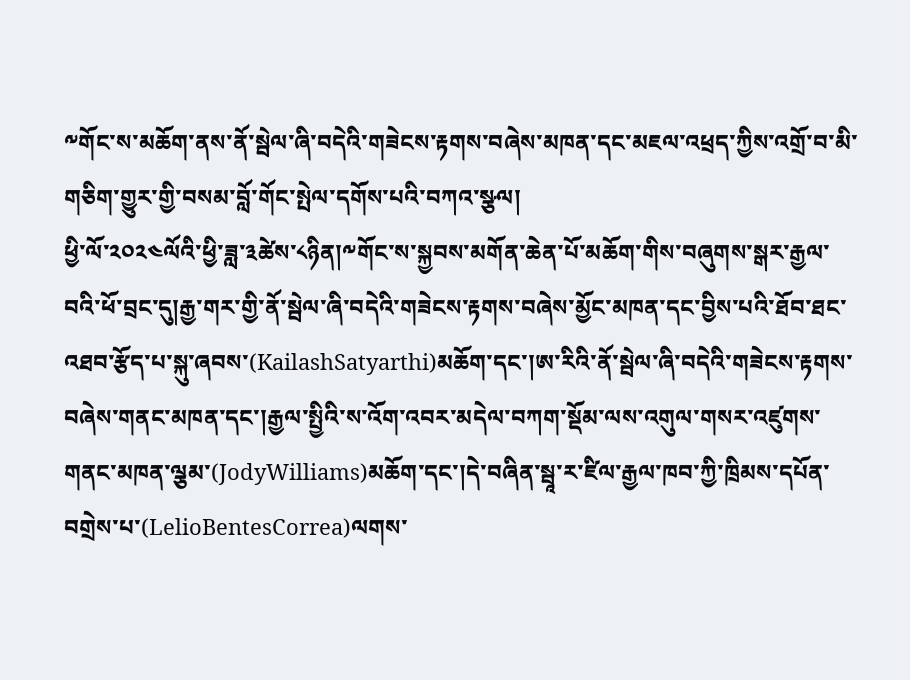༸གོང་ས་མཆོག་ནས་ནོ་སྦེལ་ཞི་བདེའི་གཟེངས་རྟགས་བཞེས་མཁན་དང་མཇལ་འཕྲད་ཀྱིས་འགྲོ་བ་མི་གཅིག་གྱུར་གྱི་བསམ་བློ་གོང་སྤེལ་དགོས་པའི་བཀའ་སྩལ།
ཕྱི་ལོ་༢༠༢༤ལོའི་ཕྱི་ཟླ་༣ཚེས་༨ཉིན།༸གོང་ས་སྐྱབས་མགོན་ཆེན་པོ་མཆོག་གིས་བཞུགས་སྒར་རྒྱལ་བའི་ཕོ་བྲང་དུ།རྒྱ་གར་གྱི་ནོ་སྦེལ་ཞི་བདེའི་གཟེངས་རྟགས་བཞེས་མྱོང་མཁན་དང་བྱིས་པའི་ཐོབ་ཐང་འཐབ་རྩོད་པ་སྐུ་ཞབས་(KailashSatyarthi)མཆོག་དང་།ཨ་རིའི་ནོ་སྦེལ་ཞི་བདེའི་གཟེངས་རྟགས་བཞེས་གནང་མཁན་དང་།རྒྱལ་སྤྱིའི་ས་འོག་འབར་མདེལ་བཀག་སྡོམ་ལས་འགུལ་གསར་འཛུགས་གནང་མཁན་ལྕམ་(JodyWilliams)མཆོག་དང་།དེ་བཞིན་སྦཱ་ར་ཛིལ་རྒྱལ་ཁབ་ཀྱི་ཁྲིམས་དཔོན་བགྲེས་པ་(LelioBentesCorrea)ལགས་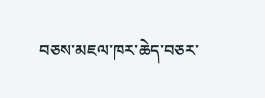བཅས་མཇལ་ཁར་ཆེད་བཅར་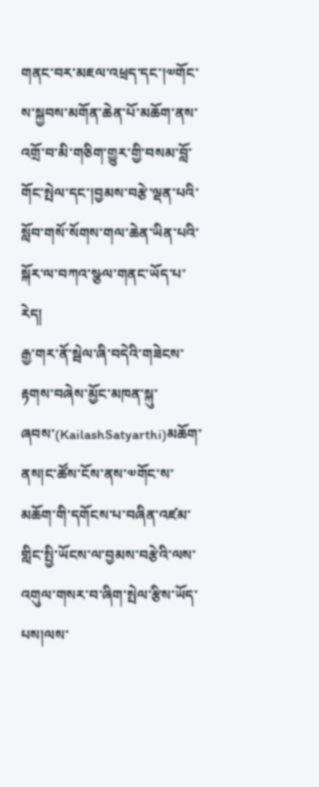གནང་བར་མཇལ་འཕྲད་དང་།༧གོང་ས་སྐྱབས་མགོན་ཆེན་པོ་མཆོག་ནས་འགྲོ་བ་མི་གཅིག་གྱུར་གྱི་བསམ་བློ་གོང་སྤེལ་དང་།བྱམས་བརྩེ་ལྡན་པའི་སློབ་གསོ་སོགས་གལ་ཆེན་ཡིན་པའི་སྐོར་ལ་བཀའ་སྩལ་གནང་ཡོད་པ་རེད།
རྒྱ་གར་ནོ་སྦེལ་ཞི་བདེའི་གཟེངས་རྟགས་བཞེས་མྱོང་མཁན་སྐུ་ཞབས་(KailashSatyarthi)མཆོག་ནས།ང་ཚོས་ངོས་ནས་༧གོང་ས་མཆོག་གི་དགོངས་པ་བཞིན་འཛམ་གླིང་སྤྱི་ཡོངས་ལ་བྱམས་བརྩེའི་ལས་འགུལ་གསར་བ་ཞིག་སྤེལ་རྩིས་ཡོད་པས།ལས་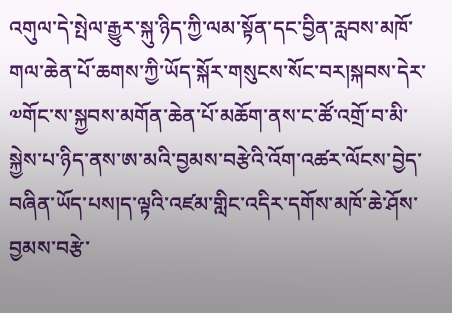འགུལ་དེ་སྤེལ་རྒྱུར་སྐུ་ཉིད་ཀྱི་ལམ་སྟོན་དང་བྱིན་རླབས་མཁོ་གལ་ཆེན་པོ་ཆགས་ཀྱི་ཡོད་སྐོར་གསུངས་སོང་བར།སྐབས་དེར་༧གོང་ས་སྐྱབས་མགོན་ཆེན་པོ་མཆོག་ནས་ང་ཚོ་འགྲོ་བ་མི་སྐྱེས་པ་ཉིད་ནས་ཨ་མའི་བྱམས་བརྩེའི་འོག་འཚར་ལོངས་བྱེད་བཞིན་ཡོད་པས།ད་ལྟའི་འཛམ་གླིང་འདིར་དགོས་མཁོ་ཆེ་ཤོས་བྱམས་བརྩེ་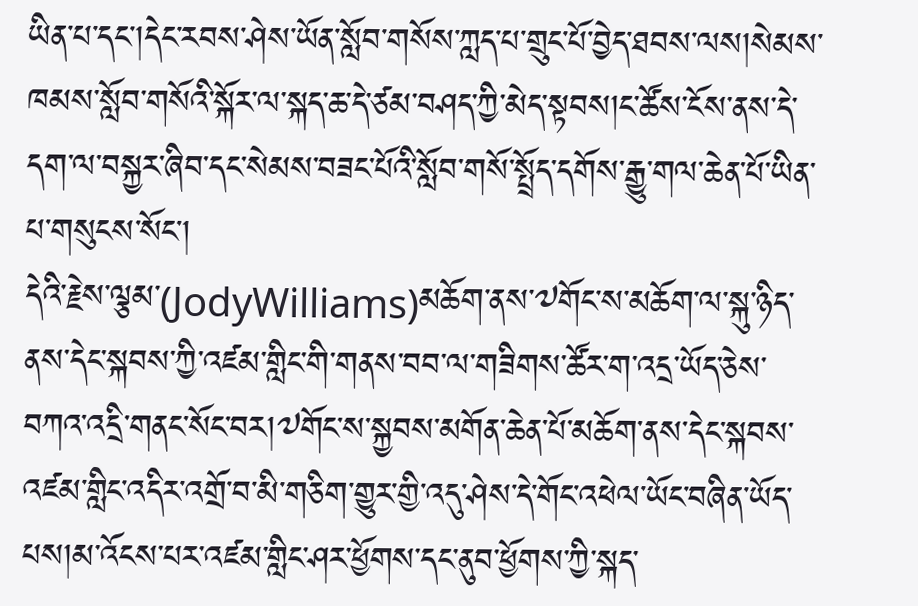ཡིན་པ་དང་།དེང་རབས་ཤེས་ཡོན་སློབ་གསོས་ཀླད་པ་གྲུང་པོ་བྱེད་ཐབས་ལས།སེམས་ཁམས་སློབ་གསོའི་སྐོར་ལ་སྐད་ཆ་དེ་ཙམ་བཤད་ཀྱི་མེད་སྟབས།ང་ཚོས་ངོས་ནས་དེ་དག་ལ་བསྐྱར་ཞིབ་དང་སེམས་བཟང་པོའི་སློབ་གསོ་སྤྲོད་དགོས་རྒྱུ་གལ་ཆེན་པོ་ཡིན་པ་གསུངས་སོང་།
དེའི་རྗེས་ལྕམ་(JodyWilliams)མཆོག་ནས་༧གོང་ས་མཆོག་ལ་སྐུ་ཉིད་ནས་དེང་སྐབས་ཀྱི་འཛམ་གླིང་གི་གནས་བབ་ལ་གཟིགས་ཚོར་ག་འདྲ་ཡོད་ཅེས་བཀའ་འདྲི་གནང་སོང་བར།༧གོང་ས་སྐྱབས་མགོན་ཆེན་པོ་མཆོག་ནས་དེང་སྐབས་འཛམ་གླིང་འདིར་འགྲོ་བ་མི་གཅིག་གྱུར་གྱི་འདུ་ཤེས་དེ་གོང་འཕེལ་ཡོང་བཞིན་ཡོད་པས།མ་འོངས་པར་འཛམ་གླིང་ཤར་ཕྱོགས་དང་ནུབ་ཕྱོགས་ཀྱི་སྐད་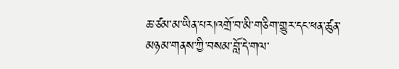ཆ་ཙམ་མ་ཡིན་པར།འགྲོ་བ་མི་གཅིག་གྱུར་དང་ཕན་ཚུན་མཉམ་གནས་ཀྱི་བསམ་བློ་དེ་གལ་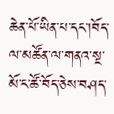ཆེན་པོ་ཡིན་པ་དང་།བོད་ལ་མཚོན་ལ་གནའ་སྔ་མོ་ང་ཚོ་བོད་ཅེས་བཤད་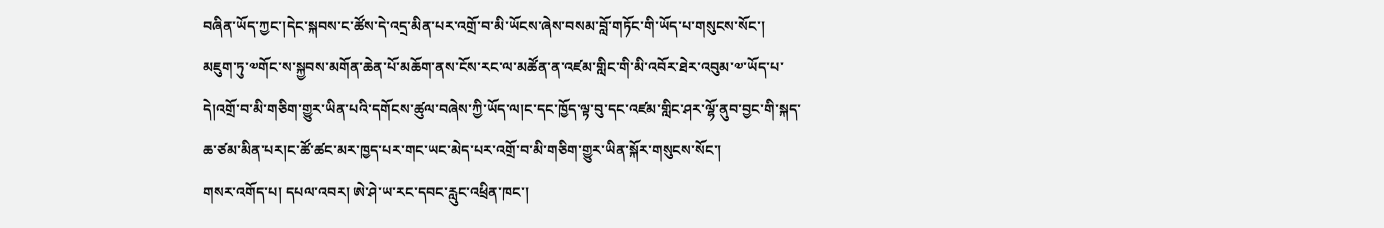བཞིན་ཡོད་ཀྱང་།དེང་སྐབས་ང་ཚོས་དེ་འདྲ་མིན་པར་འགྲོ་བ་མི་ཡོངས་ཞེས་བསམ་བློ་གཏོང་གི་ཡོད་པ་གསུངས་སོང་།
མཇུག་ཏུ་༧གོང་ས་སྐྱབས་མགོན་ཆེན་པོ་མཆོག་ནས་ངོས་རང་ལ་མཚོན་ན་འཛམ་གླིང་གི་མི་འབོར་ཐེར་འབུམ་༧་ཡོད་པ་དེ།འགྲོ་བ་མི་གཅིག་གྱུར་ཡིན་པའི་དགོངས་ཚུལ་བཞེས་ཀྱི་ཡོད་ལ།ང་དང་ཁྱོད་ལྟ་བུ་དང་འཛམ་གླིང་ཤར་ལྷོ་ནུབ་བྱང་གི་སྐད་ཆ་ཙམ་མིན་པར།ང་ཚོ་ཚང་མར་ཁྱད་པར་གང་ཡང་མེད་པར་འགྲོ་བ་མི་གཅིག་གྱུར་ཡིན་སྐོར་གསུངས་སོང་།
གསར་འགོད་པ། དཔལ་འབར། ཨེ་ཤེ་ཡ་རང་དབང་རླུང་འཕྲིན་ཁང་།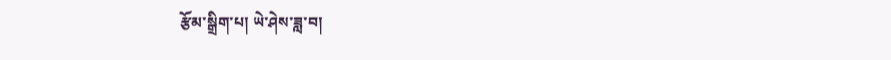རྩོམ་སྒྲིག་པ། ཡེ་ཤེས་ཟླ་བ།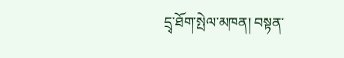དྲྭ་ཐོག་སྤེལ་མཁན། བསྟན་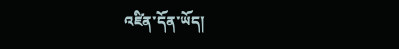འཛིན་དོན་ཡོད།